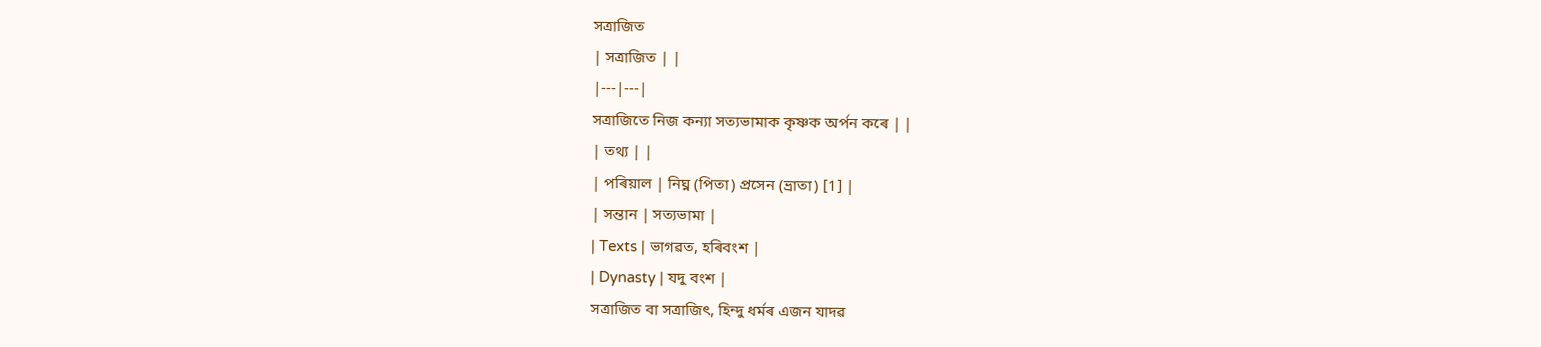সত্ৰাজিত
| সত্ৰাজিত | |
|---|---|
সত্ৰাজিতে নিজ কন্যা সত্যভামাক কৃষ্ণক অৰ্পন কৰে | |
| তথ্য | |
| পৰিয়াল | নিঘ্ন (পিতা) প্ৰসেন (ভ্ৰাতা) [1] |
| সন্তান | সত্যভামা |
| Texts | ভাগৱত, হৰিবংশ |
| Dynasty | যদু বংশ |
সত্ৰাজিত বা সত্ৰাজিৎ, হিন্দু ধৰ্মৰ এজন যাদৱ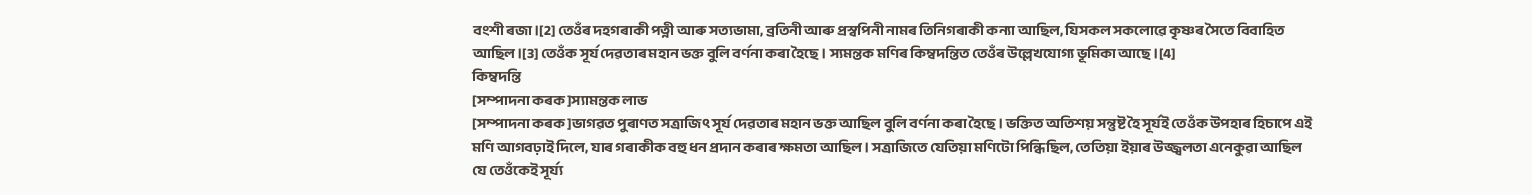বংশী ৰজা।[2] তেওঁৰ দহগৰাকী পত্নী আৰু সত্যভামা, ব্ৰতিনী আৰু প্ৰস্বপিনী নামৰ তিনিগৰাকী কন্যা আছিল, যিসকল সকলোৱে কৃষ্ণৰ সৈতে বিবাহিত আছিল।[3] তেওঁক সূৰ্য দেৱতাৰ মহান ভক্ত বুলি বৰ্ণনা কৰা হৈছে। স্যমন্তক মণিৰ কিম্বদন্তিত তেওঁৰ উল্লেখযোগ্য ভূমিকা আছে।[4]
কিম্বদন্তি
[সম্পাদনা কৰক]স্যামন্তক লাভ
[সম্পাদনা কৰক]ভাগৱত পুৰাণত সত্ৰাজিৎ সূৰ্য দেৱতাৰ মহান ভক্ত আছিল বুলি বৰ্ণনা কৰা হৈছে। ভক্তিত অতিশয় সন্তুষ্ট হৈ সূৰ্যই তেওঁক উপহাৰ হিচাপে এই মণি আগবঢ়াই দিলে, যাৰ গৰাকীক বহু ধন প্ৰদান কৰাৰ ক্ষমতা আছিল। সত্ৰাজিতে যেতিয়া মণিটো পিন্ধিছিল, তেতিয়া ইয়াৰ উজ্জ্বলতা এনেকুৱা আছিল যে তেওঁকেই সূৰ্য্য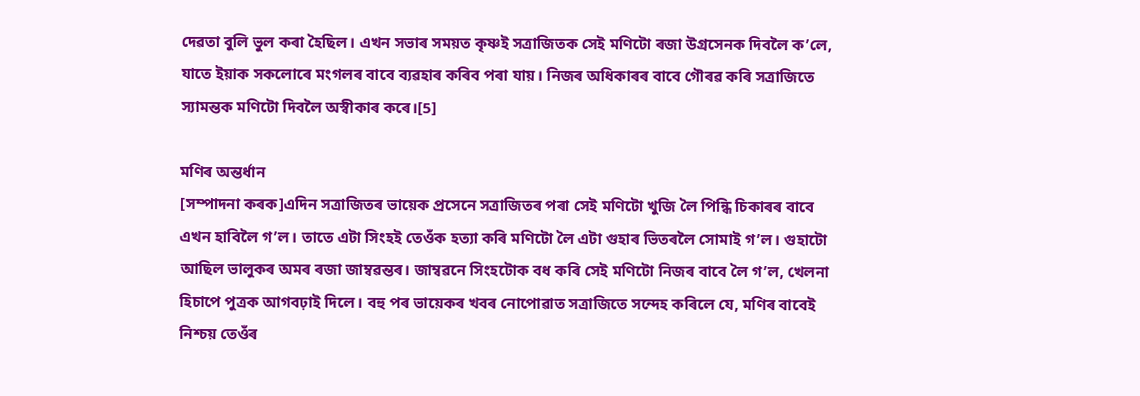দেৱতা বুলি ভুল কৰা হৈছিল। এখন সভাৰ সময়ত কৃষ্ণই সত্ৰাজিতক সেই মণিটো ৰজা উগ্ৰসেনক দিবলৈ ক’লে, যাতে ইয়াক সকলোৰে মংগলৰ বাবে ব্যৱহাৰ কৰিব পৰা যায়। নিজৰ অধিকাৰৰ বাবে গৌৰৱ কৰি সত্ৰাজিতে স্যামন্তক মণিটো দিবলৈ অস্বীকাৰ কৰে।[5]

মণিৰ অন্তৰ্ধান
[সম্পাদনা কৰক]এদিন সত্ৰাজিতৰ ভায়েক প্ৰসেনে সত্ৰাজিতৰ পৰা সেই মণিটো খুজি লৈ পিন্ধি চিকাৰৰ বাবে এখন হাবিলৈ গ’ল। তাতে এটা সিংহই তেওঁক হত্যা কৰি মণিটো লৈ এটা গুহাৰ ভিতৰলৈ সোমাই গ’ল। গুহাটো আছিল ভালুকৰ অমৰ ৰজা জাম্বৱন্তৰ। জাম্বৱনে সিংহটোক বধ কৰি সেই মণিটো নিজৰ বাবে লৈ গ’ল, খেলনা হিচাপে পুত্ৰক আগবঢ়াই দিলে। বহু পৰ ভায়েকৰ খবৰ নোপোৱাত সত্ৰাজিতে সন্দেহ কৰিলে যে, মণিৰ বাবেই নিশ্চয় তেওঁৰ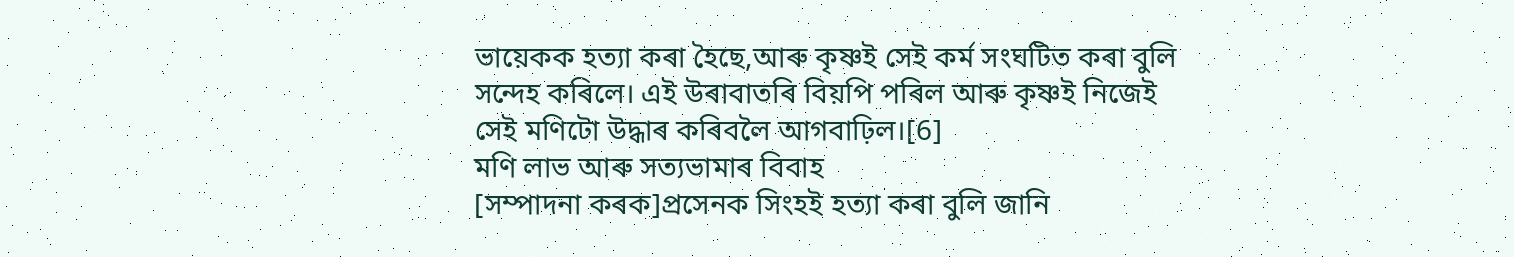ভায়েকক হত্যা কৰা হৈছে,আৰু কৃষ্ণই সেই কৰ্ম সংঘটিত কৰা বুলি সন্দেহ কৰিলে। এই উৰাবাতৰি বিয়পি পৰিল আৰু কৃষ্ণই নিজেই সেই মণিটো উদ্ধাৰ কৰিবলৈ আগবাঢ়িল।[6]
মণি লাভ আৰু সত্যভামাৰ বিবাহ
[সম্পাদনা কৰক]প্ৰসেনক সিংহই হত্যা কৰা বুলি জানি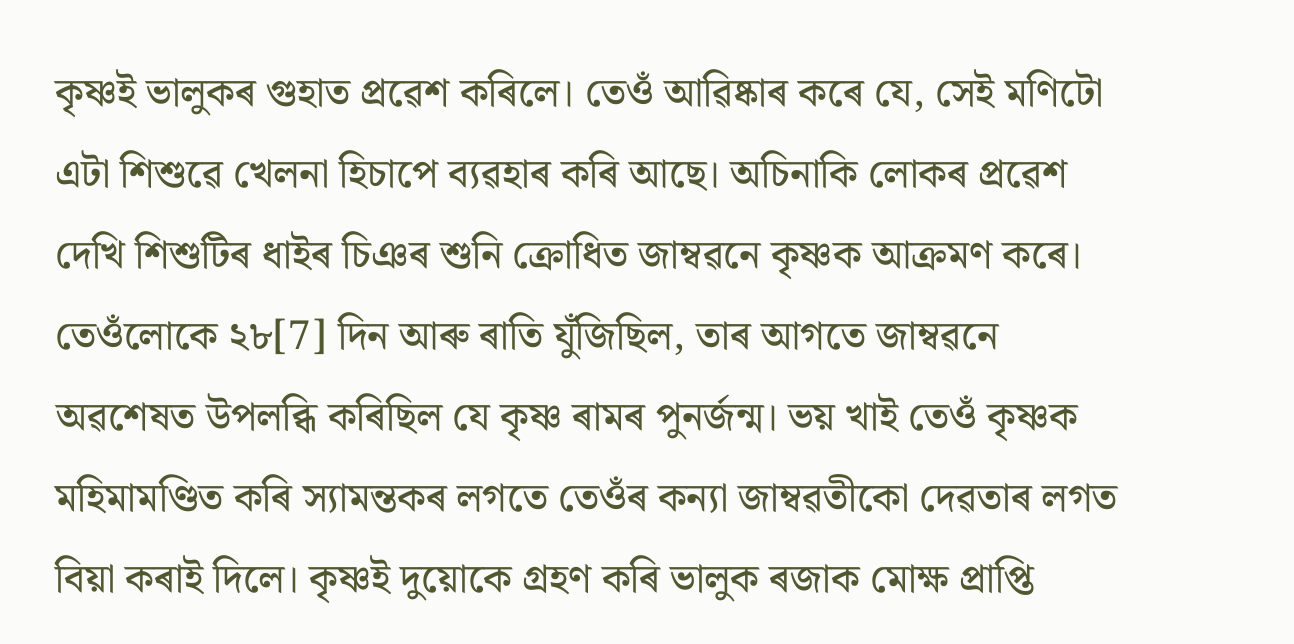কৃষ্ণই ভালুকৰ গুহাত প্ৰৱেশ কৰিলে। তেওঁ আৱিষ্কাৰ কৰে যে, সেই মণিটো এটা শিশুৱে খেলনা হিচাপে ব্যৱহাৰ কৰি আছে। অচিনাকি লোকৰ প্ৰৱেশ দেখি শিশুটিৰ ধাইৰ চিঞৰ শুনি ক্ৰোধিত জাম্বৱনে কৃষ্ণক আক্ৰমণ কৰে। তেওঁলোকে ২৮[7] দিন আৰু ৰাতি যুঁজিছিল, তাৰ আগতে জাম্বৱনে অৱশেষত উপলব্ধি কৰিছিল যে কৃষ্ণ ৰামৰ পুনৰ্জন্ম। ভয় খাই তেওঁ কৃষ্ণক মহিমামণ্ডিত কৰি স্যামন্তকৰ লগতে তেওঁৰ কন্যা জাম্বৱতীকো দেৱতাৰ লগত বিয়া কৰাই দিলে। কৃষ্ণই দুয়োকে গ্ৰহণ কৰি ভালুক ৰজাক মোক্ষ প্ৰাপ্তি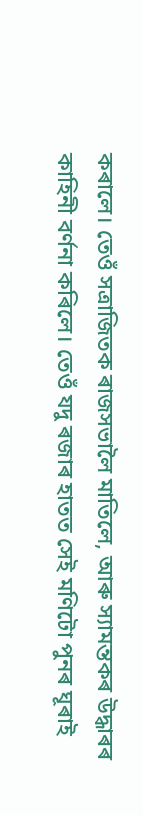কৰালে। তেওঁ সত্ৰাজিতক ৰাজসভালৈ মাতিলে, আৰু স্যামন্তকৰ উদ্ধাৰৰ কাহিনী বৰ্ণনা কৰিলে। তেওঁ যদু ৰজাৰ হাতত সেই মণিটো পুনৰ ঘূৰাই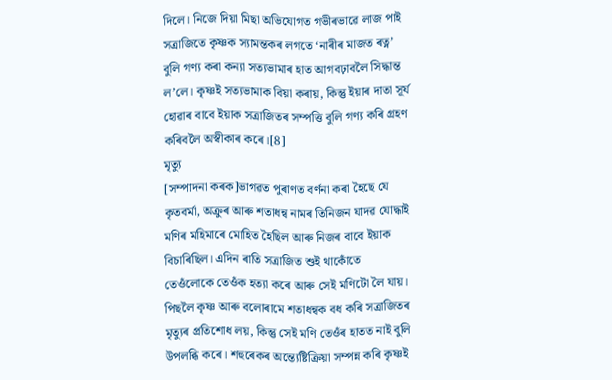দিলে। নিজে দিয়া মিছা অভিযোগত গভীৰভাৱে লাজ পাই সত্ৰাজিতে কৃষ্ণক স্যামন্তকৰ লগতে ‘নাৰীৰ মাজত ৰত্ন’ বুলি গণ্য কৰা কন্যা সত্যভামাৰ হাত আগবঢ়াবলৈ সিদ্ধান্ত ল’লে। কৃষ্ণই সত্যভামাক বিয়া কৰায়, কিন্তু ইয়াৰ দাতা সূৰ্য হোৱাৰ বাবে ইয়াক সত্ৰাজিতৰ সম্পত্তি বুলি গণ্য কৰি গ্ৰহণ কৰিবলৈ অস্বীকাৰ কৰে।[8]
মৃত্যু
[সম্পাদনা কৰক]ভাগৱত পুৰাণত বৰ্ণনা কৰা হৈছে যে কৃতবৰ্মা, অক্ৰুৰ আৰু শতাধন্ব নামৰ তিনিজন যাদৱ যোদ্ধাই মণিৰ মহিমাৰে মোহিত হৈছিল আৰু নিজৰ বাবে ইয়াক বিচাৰিছিল। এদিন ৰাতি সত্ৰাজিত শুই থাকোঁতে তেওঁলোকে তেওঁক হত্যা কৰে আৰু সেই মণিটো লৈ যায়। পিছলৈ কৃষ্ণ আৰু বলোৰামে শতাধন্ৱক বধ কৰি সত্ৰাজিতৰ মৃত্যুৰ প্ৰতিশোধ লয়, কিন্তু সেই মণি তেওঁৰ হাতত নাই বুলি উপলব্ধি কৰে। শহুৰেকৰ অন্ত্যেষ্টিক্ৰিয়া সম্পন্ন কৰি কৃষ্ণই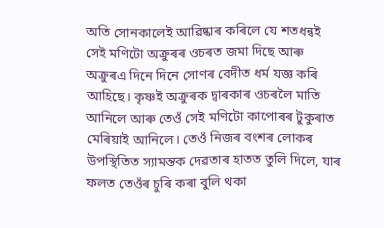অতি সোনকালেই আৱিষ্কাৰ কৰিলে যে শতধন্ৱই সেই মণিটো অক্ৰুৰৰ ওচৰত জমা দিছে আৰু অক্ৰুৰএ দিনে দিনে সোণৰ বেদীত ধৰ্ম যজ্ঞ কৰি আহিছে। কৃষ্ণই অক্ৰুৰক দ্বাৰকাৰ ওচৰলৈ মাতি আনিলে আৰু তেওঁ সেই মণিটো কাপোৰৰ টুকুৰাত মেৰিয়াই আনিলে। তেওঁ নিজৰ বংশৰ লোকৰ উপস্থিতিত স্যামন্তক দেৱতাৰ হাতত তুলি দিলে, যাৰ ফলত তেওঁৰ চুৰি কৰা বুলি থকা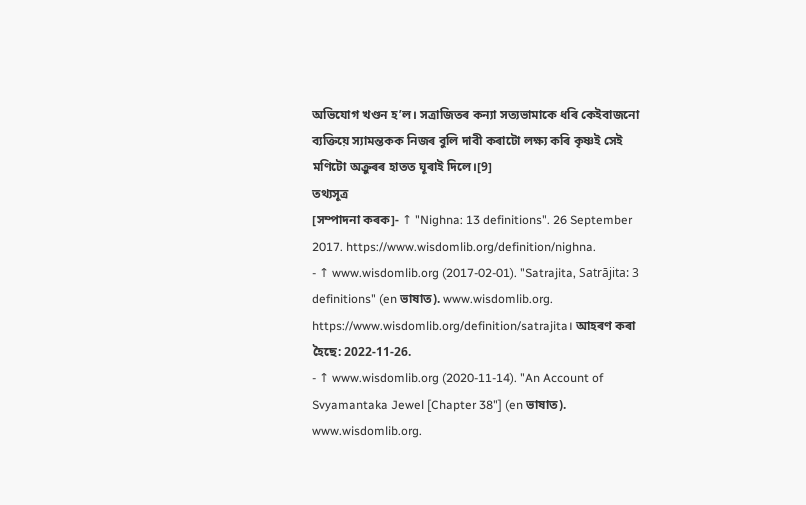অভিযোগ খণ্ডন হ’ল। সত্ৰাজিতৰ কন্যা সত্যভামাকে ধৰি কেইবাজনো ব্যক্তিয়ে স্যামন্তকক নিজৰ বুলি দাবী কৰাটো লক্ষ্য কৰি কৃষ্ণই সেই মণিটো অক্ৰুৰৰ হাতত ঘূৰাই দিলে।[9]
তথ্যসূত্ৰ
[সম্পাদনা কৰক]- ↑ "Nighna: 13 definitions". 26 September 2017. https://www.wisdomlib.org/definition/nighna.
- ↑ www.wisdomlib.org (2017-02-01). "Satrajita, Satrājita: 3 definitions" (en ভাষাত). www.wisdomlib.org. https://www.wisdomlib.org/definition/satrajita। আহৰণ কৰা হৈছে: 2022-11-26.
- ↑ www.wisdomlib.org (2020-11-14). "An Account of Svyamantaka Jewel [Chapter 38"] (en ভাষাত). www.wisdomlib.org.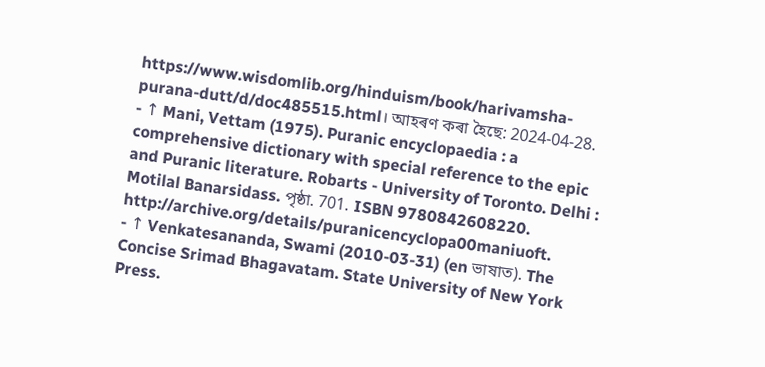https://www.wisdomlib.org/hinduism/book/harivamsha-purana-dutt/d/doc485515.html। আহৰণ কৰা হৈছে: 2024-04-28.
- ↑ Mani, Vettam (1975). Puranic encyclopaedia : a comprehensive dictionary with special reference to the epic and Puranic literature. Robarts - University of Toronto. Delhi : Motilal Banarsidass. পৃষ্ঠা. 701. ISBN 9780842608220. http://archive.org/details/puranicencyclopa00maniuoft.
- ↑ Venkatesananda, Swami (2010-03-31) (en ভাষাত). The Concise Srimad Bhagavatam. State University of New York Press.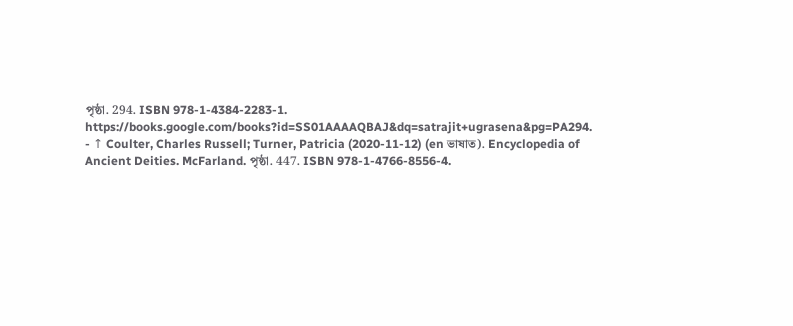পৃষ্ঠা. 294. ISBN 978-1-4384-2283-1. https://books.google.com/books?id=SS01AAAAQBAJ&dq=satrajit+ugrasena&pg=PA294.
- ↑ Coulter, Charles Russell; Turner, Patricia (2020-11-12) (en ভাষাত). Encyclopedia of Ancient Deities. McFarland. পৃষ্ঠা. 447. ISBN 978-1-4766-8556-4.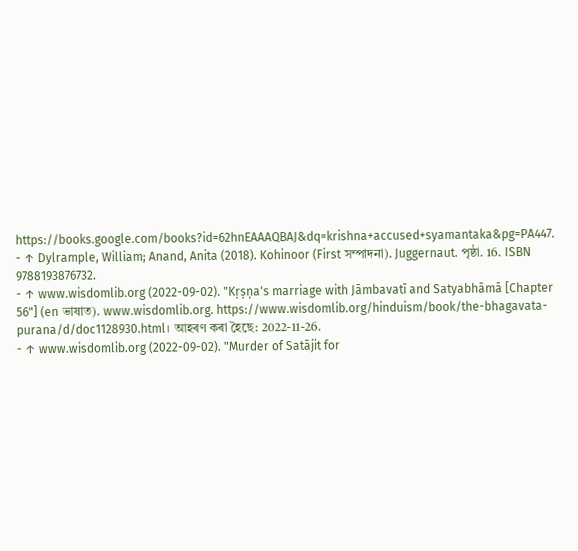https://books.google.com/books?id=62hnEAAAQBAJ&dq=krishna+accused+syamantaka&pg=PA447.
- ↑ Dylrample, William; Anand, Anita (2018). Kohinoor (First সম্পাদনা). Juggernaut. পৃষ্ঠা. 16. ISBN 9788193876732.
- ↑ www.wisdomlib.org (2022-09-02). "Kṛṣṇa's marriage with Jāmbavatī and Satyabhāmā [Chapter 56"] (en ভাষাত). www.wisdomlib.org. https://www.wisdomlib.org/hinduism/book/the-bhagavata-purana/d/doc1128930.html। আহৰণ কৰা হৈছে: 2022-11-26.
- ↑ www.wisdomlib.org (2022-09-02). "Murder of Satājit for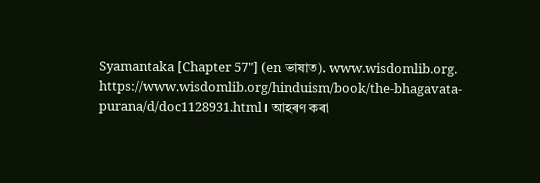Syamantaka [Chapter 57"] (en ভাষাত). www.wisdomlib.org. https://www.wisdomlib.org/hinduism/book/the-bhagavata-purana/d/doc1128931.html। আহৰণ কৰা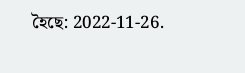হৈছে: 2022-11-26.